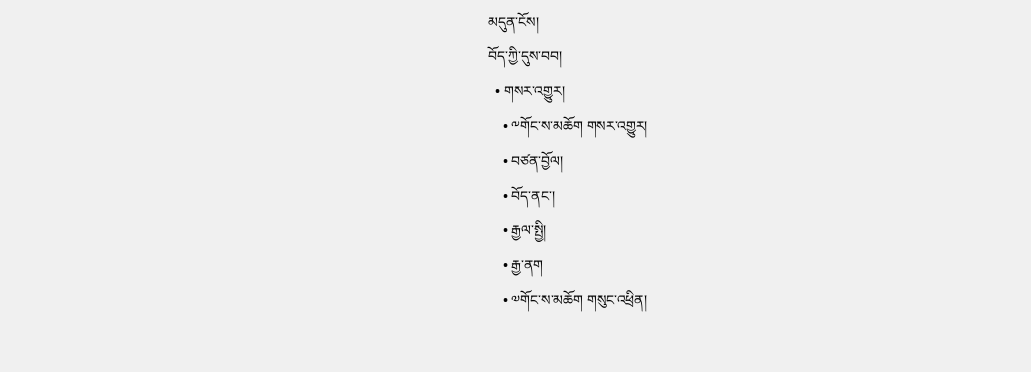མདུན་ངོས།
བོད་ཀྱི་དུས་བབ།
  • གསར་འགྱུར།
    • ༸གོང་ས་མཆོག གསར་འགྱུར།
    • བཙན་བྱོལ།
    • བོད་ནང་།
    • རྒྱལ་སྤྱི།
    • རྒྱ་ནག
    • ༧གོང་ས་མཆོག གསུང་འཕྲིན།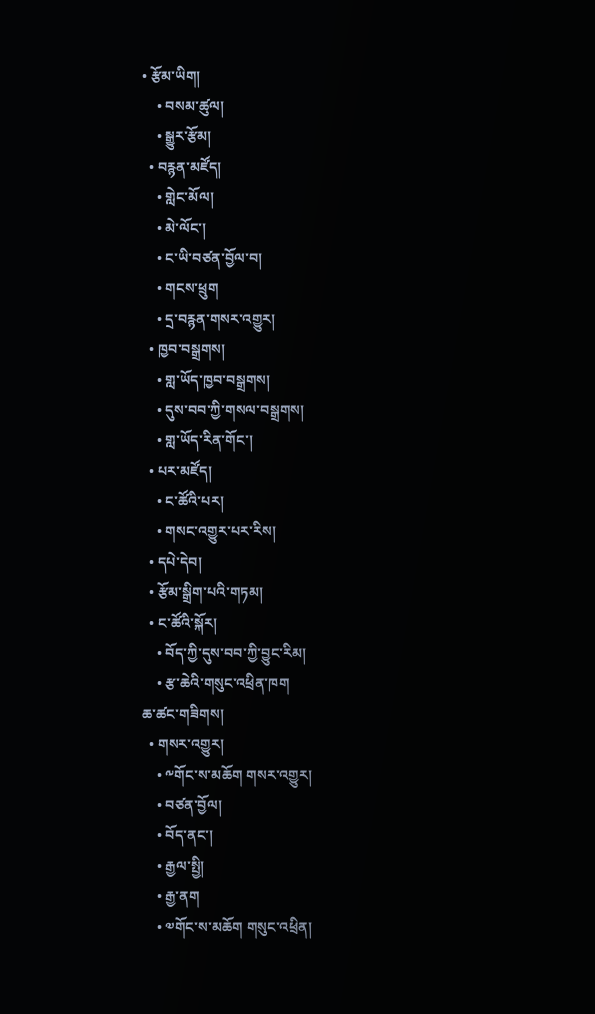• རྩོམ་ཡིག།
    • བསམ་ཚུལ།
    • སྒྱུར་རྩོམ།
  • བརྙན་མཛོད།
    • གླེང་མོལ།
    • མེ་ལོང་།
    • ང་ཡི་བཙན་བྱོལ་བ།
    • གངས་ཕྲུག
    • དྲ་བརྙན་གསར་འགྱུར།
  • ཁྱབ་བསྒྲགས།
    • གླ་ཡོད་ཁྱབ་བསྒྲགས།
    • དུས་བབ་ཀྱི་གསལ་བསྒྲགས།
    • གླ་ཡོད་རིན་གོང་།
  • པར་མཛོད།
    • ང་ཚོའི་པར།
    • གསང་འགྱུར་པར་རིས།
  • དཔེ་དེབ།
  • རྩོམ་སྒྲིག་པའི་གཏམ།
  • ང་ཚོའི་སྐོར།
    • བོད་ཀྱི་དུས་བབ་ཀྱི་བྱུང་རིམ།
    • རྩ་ཆེའི་གསུང་འཕྲིན་ཁག
ཆ་ཚང་གཟིགས།
  • གསར་འགྱུར།
    • ༸གོང་ས་མཆོག གསར་འགྱུར།
    • བཙན་བྱོལ།
    • བོད་ནང་།
    • རྒྱལ་སྤྱི།
    • རྒྱ་ནག
    • ༧གོང་ས་མཆོག གསུང་འཕྲིན།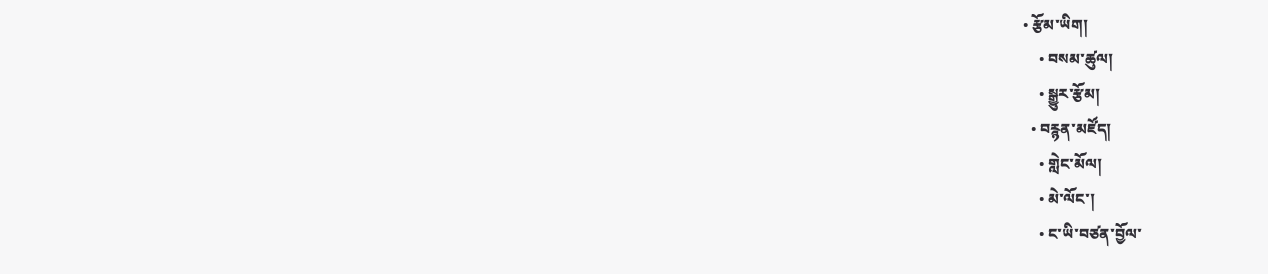• རྩོམ་ཡིག།
    • བསམ་ཚུལ།
    • སྒྱུར་རྩོམ།
  • བརྙན་མཛོད།
    • གླེང་མོལ།
    • མེ་ལོང་།
    • ང་ཡི་བཙན་བྱོལ་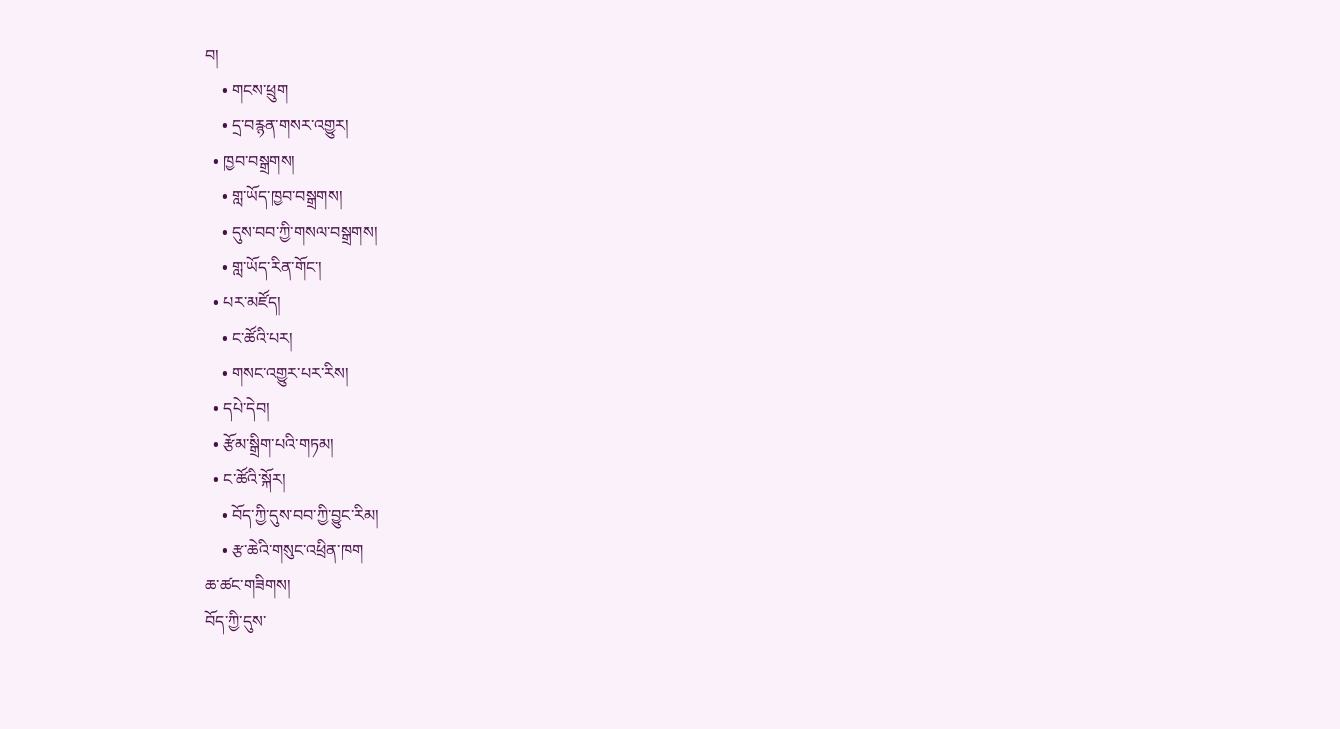བ།
    • གངས་ཕྲུག
    • དྲ་བརྙན་གསར་འགྱུར།
  • ཁྱབ་བསྒྲགས།
    • གླ་ཡོད་ཁྱབ་བསྒྲགས།
    • དུས་བབ་ཀྱི་གསལ་བསྒྲགས།
    • གླ་ཡོད་རིན་གོང་།
  • པར་མཛོད།
    • ང་ཚོའི་པར།
    • གསང་འགྱུར་པར་རིས།
  • དཔེ་དེབ།
  • རྩོམ་སྒྲིག་པའི་གཏམ།
  • ང་ཚོའི་སྐོར།
    • བོད་ཀྱི་དུས་བབ་ཀྱི་བྱུང་རིམ།
    • རྩ་ཆེའི་གསུང་འཕྲིན་ཁག
ཆ་ཚང་གཟིགས།
བོད་ཀྱི་དུས་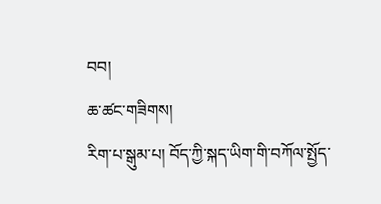བབ།
ཆ་ཚང་གཟིགས།
རིག་པ་སྒུམ་པ། བོད་ཀྱི་སྐད་ཡིག་གི་བཀོལ་སྤྱོད་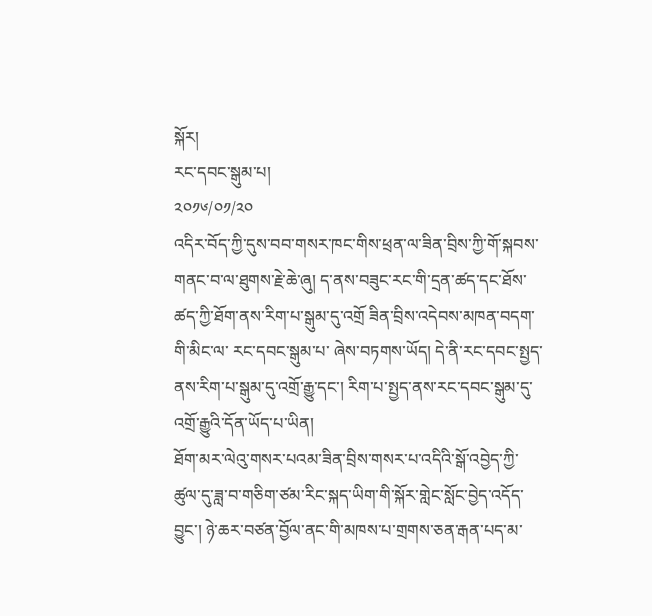སྐོར།
རང་དབང་སྒུམ་པ།
༢༠༡༦/༠༡/༢༠
འདིར་བོད་ཀྱི་དུས་བབ་གསར་ཁང་གིས་ཕྲན་ལ་ཟིན་བྲིས་ཀྱི་གོ་སྐབས་གནང་བ་ལ་ཐུགས་རྗེ་ཆེ་ཞུ། ད་ནས་བཟུང་རང་གི་དྲན་ཚད་དང་ཐོས་ཚད་ཀྱི་ཐོག་ནས་རིག་པ་སྒུམ་དུ་འགྲོ ཟིན་བྲིས་འདེབས་མཁན་བདག་གི་མིང་ལ་ རང་དབང་སྒུམ་པ་ ཞེས་བཏགས་ཡོད། དེ་ནི་རང་དབང་སྤྱད་ནས་རིག་པ་སྒུམ་དུ་འགྲོ་རྒྱུ་དང་། རིག་པ་སྤྱད་ནས་རང་དབང་སྒུམ་དུ་འགྲོ་རྒྱུའི་དོན་ཡོད་པ་ཡིན།
ཐོག་མར་ལེའུ་གསར་པའམ་ཟིན་བྲིས་གསར་པ་འདིའི་སྒོ་འབྱེད་ཀྱི་ཚུལ་དུ་ཟླ་བ་གཅིག་ཙམ་རིང་སྐད་ཡིག་གི་སྐོར་གླེང་སློང་བྱེད་འདོད་བྱུང་། ཉེ་ཆར་བཙན་བྱོལ་ནང་གི་མཁས་པ་གྲགས་ཅན་རྒན་པད་མ་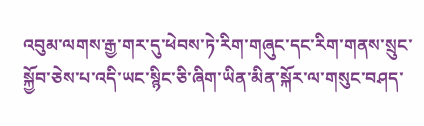འབུམ་ལགས་རྒྱ་གར་དུ་ཕེབས་ཏེ་རིག་གཞུང་དང་རིག་གནས་སྲུང་སྐྱོབ་ཅེས་པ་འདི་ཡང་སྙིང་ཅི་ཞིག་ཡིན་མིན་སྐོར་ལ་གསུང་བཤད་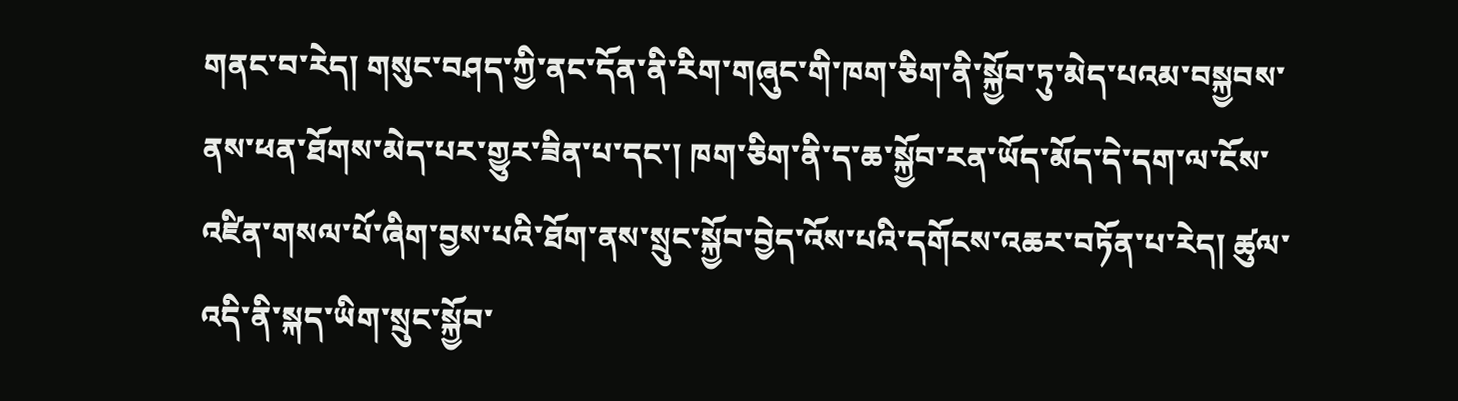གནང་བ་རེད། གསུང་བཤད་ཀྱི་ནང་དོན་ནི་རིག་གཞུང་གི་ཁག་ཅིག་ནི་སྐྱོབ་ཏུ་མེད་པའམ་བསྐྱབས་ནས་ཕན་ཐོགས་མེད་པར་གྱུར་ཟིན་པ་དང་། ཁག་ཅིག་ནི་ད་ཆ་སྐྱོབ་རན་ཡོད་མོད་དེ་དག་ལ་ངོས་འཛིན་གསལ་པོ་ཞིག་བྱས་པའི་ཐོག་ནས་སྲུང་སྐྱོབ་བྱེད་འོས་པའི་དགོངས་འཆར་བཏོན་པ་རེད། ཚུལ་འདི་ནི་སྐད་ཡིག་སྲུང་སྐྱོབ་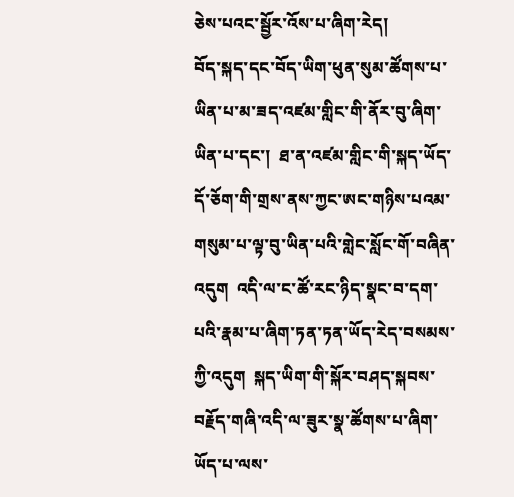ཅེས་པའང་སྦྱོར་འོས་པ་ཞིག་རེད།
བོད་སྐད་དང་བོད་ཡིག་ཕུན་སུམ་ཚོགས་པ་ཡིན་པ་མ་ཟད་འཛམ་གླིང་གི་ནོར་བུ་ཞིག་ཡིན་པ་དང་།  ཐ་ན་འཛམ་གླིང་གི་སྐད་ཡོད་དོ་ཅོག་གི་གྲས་ནས་ཀྱང་ཨང་གཉིས་པའམ་གསུམ་པ་ལྟ་བུ་ཡིན་པའི་གླེང་སློང་གོ་བཞིན་འདུག  འདི་ལ་ང་ཚོ་རང་ཉིད་སྣང་བ་དག་པའི་རྣམ་པ་ཞིག་ཏན་ཏན་ཡོད་རེད་བསམས་ཀྱི་འདུག  སྐད་ཡིག་གི་སྐོར་བཤད་སྐབས་བརྗོད་གཞི་འདི་ལ་ཟུར་སྣ་ཚོགས་པ་ཞིག་ཡོད་པ་ལས་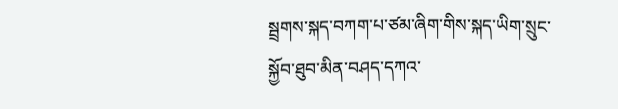སྦྲགས་སྐད་བཀག་པ་ཙམ་ཞིག་གིས་སྐད་ཡིག་སྲུང་སྐྱོབ་ཐུབ་མིན་བཤད་དཀའ་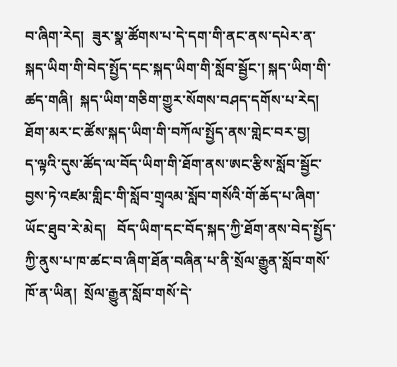བ་ཞིག་རེད།  ཟུར་སྣ་ཚོགས་པ་དེ་དག་གི་ནང་ནས་དཔེར་ན་སྐད་ཡིག་གི་བེད་སྤྱོད་དང་སྐད་ཡིག་གི་སློབ་སྦྱོང་། སྐད་ཡིག་གི་ཚད་གཞི།  སྐད་ཡིག་གཅིག་གྱུར་སོགས་བཤད་དགོས་པ་རེད།  ཐོག་མར་ང་ཚོས་སྐད་ཡིག་གི་བཀོལ་སྤྱོད་ནས་གླེང་བར་བྱ།
ད་ལྟའི་དུས་ཚོད་ལ་བོད་ཡིག་གི་ཐོག་ནས་ཨང་རྩིས་སློབ་སྦྱོང་བྱས་ཏེ་འཛམ་གླིང་གི་སློབ་གྲྭའམ་སློབ་གསོའི་གོ་ཆོད་པ་ཞིག་ཡོང་ཐུབ་རེ་མེད།   བོད་ཡིག་དང་བོད་སྐད་ཀྱི་ཐོག་ནས་བེད་སྤྱོད་ཀྱི་ནུས་པ་ཁ་ཚང་བ་ཞིག་ཐོན་བཞིན་པ་ནི་སྲོལ་རྒྱུན་སློབ་གསོ་ཁོ་ན་ཡིན།  སྲོལ་རྒྱུན་སློབ་གསོ་དེ་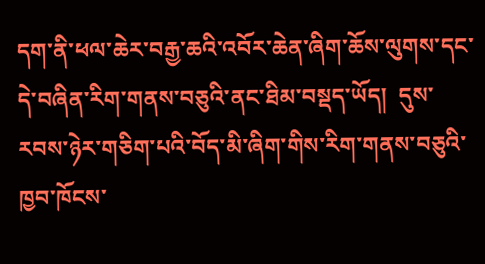དག་ནི་ཕལ་ཆེར་བརྒྱ་ཆའི་འབོར་ཆེན་ཞིག་ཆོས་ལུགས་དང་དེ་བཞིན་རིག་གནས་བཅུའི་ནང་ཐིམ་བསྡད་ཡོད།  དུས་རབས་ཉེར་གཅིག་པའི་བོད་མི་ཞིག་གིས་རིག་གནས་བཅུའི་ཁྱབ་ཁོངས་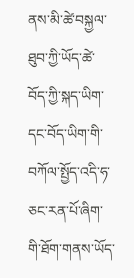ནས་མི་ཚེ་བསྐྱལ་ཐུབ་ཀྱི་ཡོད་ཚེ་བོད་ཀྱི་སྐད་ཡིག་དང་བོད་ཡིག་གི་བཀོལ་སྤྱོད་འདི་ཧ་ཅང་རན་པོ་ཞིག་གི་ཐོག་གནས་ཡོད་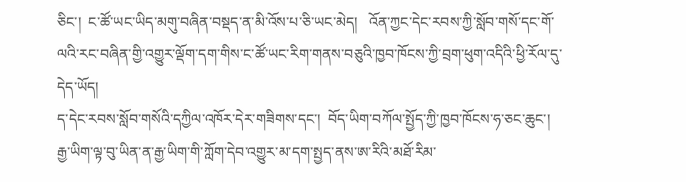ཅིང་།  ང་ཚོ་ཡང་ཡིད་མགུ་བཞིན་བསྡད་ན་མི་འོས་པ་ཅི་ཡང་མེད།   འོན་ཀྱང་དེང་རབས་ཀྱི་སློབ་གསོ་དང་གོ་ལའི་རང་བཞིན་གྱི་འགྱུར་ལྡོག་དག་གིས་ང་ཚོ་ཡང་རིག་གནས་བཅུའི་ཁྱབ་ཁོངས་ཀྱི་བྲག་ཕུག་འདིའི་ཕྱི་རོལ་དུ་དེད་ཡོད།
ད་དེང་རབས་སློབ་གསོའི་དཀྱིལ་འཁོར་དེར་གཟིགས་དང་།  བོད་ཡིག་བཀོལ་སྤྱོད་ཀྱི་ཁྱབ་ཁོངས་ཧ་ཅང་ཆུང་།  རྒྱ་ཡིག་ལྟ་བུ་ཡིན་ན་རྒྱ་ཡིག་གི་ཀློག་དེབ་འགྱུར་མ་དག་སྤྱད་ནས་ཨ་རིའི་མཐོ་རིམ་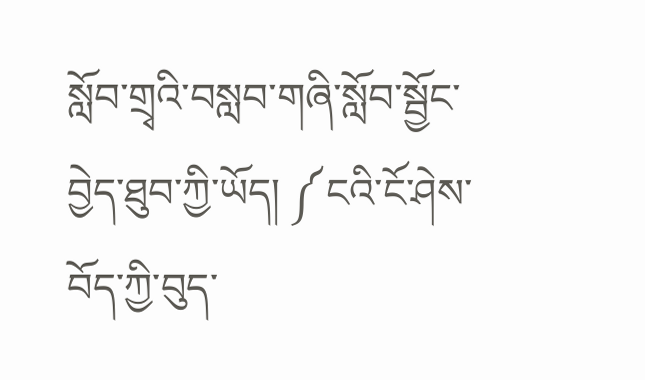སློབ་གྲྭའི་བསླབ་གཞི་སློབ་སྦྱོང་བྱེད་ཐུབ་ཀྱི་ཡོད། ༼ངའི་ངོ་ཤེས་བོད་ཀྱི་བུད་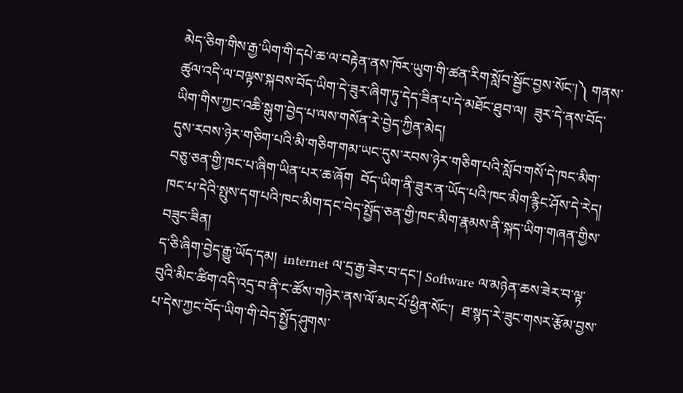མེད་ཅིག་གིས་རྒྱ་ཡིག་གི་དཔེ་ཆ་ལ་བརྟེན་ནས་ཁོར་ཡུག་གི་ཚན་རིག་སློབ་སྦྱོང་བྱས་སོང་།༽ གནས་ཚུལ་འདི་ལ་བལྟས་སྐབས་བོད་ཡིག་དེ་ཟུར་ཞིག་ཏུ་དེད་ཟིན་པ་དེ་མཐོང་ཐུབ་ལ།  ཟུར་དེ་ནས་བོད་ཡིག་གིས་ཀྱང་འཆི་སྒུག་བྱེད་པ་ལས་གསོན་རེ་བྱེད་ཀྱིན་མེད།
དུས་རབས་ཉེར་གཅིག་པའི་མི་གཅིག་གམ་ཡང་དུས་རབས་ཉེར་གཅིག་པའི་སློབ་གསོ་དེ་ཁང་མིག་བཅུ་ཅན་གྱི་ཁང་པ་ཞིག་ཡིན་པར་ཆ་ཞོག  བོད་ཡིག་ནི་ཟུར་ན་ཡོད་པའི་ཁང་མིག་རྙིང་ཤོས་དེ་རེད།  ཁང་པ་དེའི་སྤུས་དག་པའི་ཁང་མིག་དང་བེད་སྤྱོད་ཅན་གྱི་ཁང་མིག་རྣམས་ནི་སྐད་ཡིག་གཞན་གྱིས་བཟུང་ཟིན།
ད་ཅི་ཞིག་བྱེད་རྒྱུ་ཡོད་དམ།  internet ལ་དྲ་རྒྱ་ཟེར་བ་དང་། Software ལ་མཉེན་ཆས་ཟེར་བ་ལྟ་བུའི་མིང་ཚིག་འདི་འདྲ་བ་ནི་ང་ཚོས་གཉེར་ནས་ལོ་མང་པོ་ཕྱིན་སོང་།  ཐ་སྙད་རེ་ཟུང་གསར་རྩོམ་བྱས་པ་དེས་ཀྱང་བོད་ཡིག་གི་བེད་སྤྱོད་ཤུགས་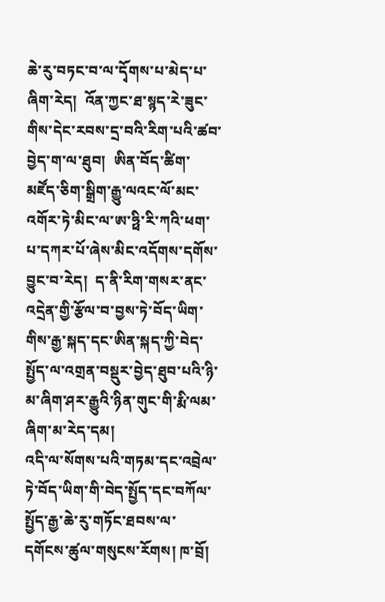ཆེ་རུ་བཏང་བ་ལ་དྭོགས་པ་མེད་པ་ཞིག་རེད།  འོན་ཀྱང་ཐ་སྙད་རེ་ཟུང་གིས་དེང་རབས་དྲ་བའི་རིག་པའི་ཚབ་བྱེད་ག་ལ་ཐུབ།  ཨིན་བོད་ཚིག་མཛོད་ཅིག་སྒྲིག་རྒྱུ་ལའང་ལོ་མང་འགོར་ཏེ་མིང་ལ་ཨ་ཧྥི་རི་ཀའི་ཕག་པ་དཀར་པོ་ཞེས་མིང་འདོགས་དགོས་བྱུང་བ་རེད།  ད་ནི་རིག་གསར་ནང་འདྲེན་གྱི་རྩོལ་བ་བྱས་ཏེ་བོད་ཡིག་གིས་རྒྱ་སྐད་དང་ཨིན་སྐད་ཀྱི་བེད་སྤྱོད་ལ་འགྲན་བསྡུར་བྱེད་ཐུབ་པའི་ཉི་མ་ཞིག་ཤར་རྒྱུའི་ཉིན་གུང་གི་རྨི་ལམ་ཞིག་མ་རེད་དམ།
འདི་ལ་སོགས་པའི་གཏམ་དང་འབྲེལ་ཏེ་བོད་ཡིག་གི་བེད་སྤྱོད་དང་བཀོལ་སྤྱོད་རྒྱ་ཆེ་རུ་གཏོང་ཐབས་ལ་དགོངས་ཚུལ་གསུངས་རོགས། ཁ་བྲོ།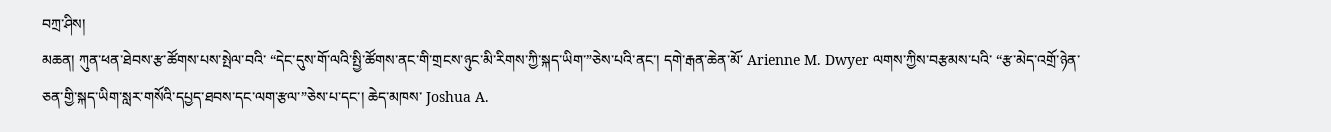བཀྲ་ཤིས།
མཆན། ཀུན་ཕན་ཐེབས་རྩ་ཚོགས་པས་སྤེལ་བའི་ “དེང་དུས་གོ་ལའི་སྤྱི་ཚོགས་ནང་གི་གྲངས་ཉུང་མི་རིགས་ཀྱི་སྐད་ཡིག་”ཅེས་པའི་ནང་། དགེ་རྒན་ཆེན་མོ་ Arienne M. Dwyer ལགས་ཀྱིས་བརྩམས་པའི་ “རྩ་མེད་འགྲོ་ཉེན་ཅན་གྱི་སྐད་ཡིག་སླར་གསོའི་དཔྱད་ཐབས་དང་ལག་རྩལ་”ཅེས་པ་དང་། ཆེད་མཁས་ Joshua A.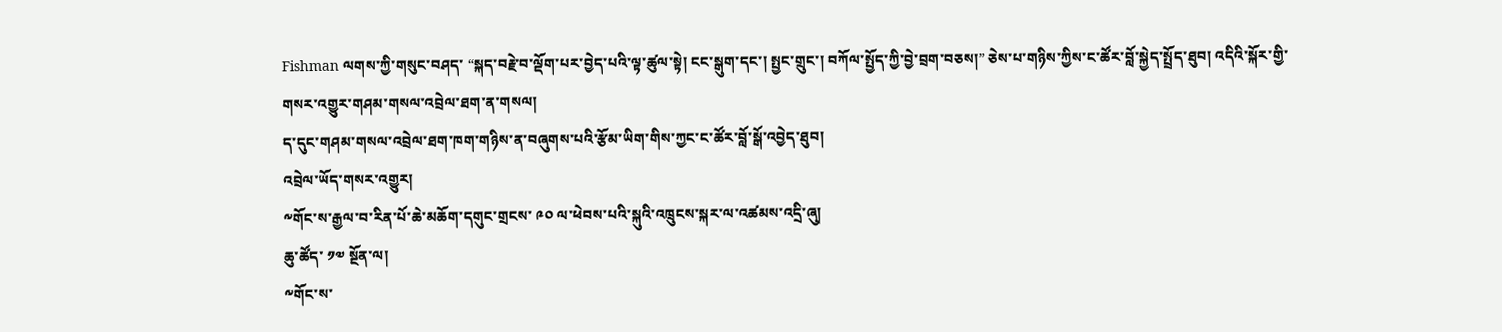Fishman ལགས་ཀྱི་གསུང་བཤད་ “སྐད་བརྗེ་བ་ལྡོག་པར་བྱེད་པའི་ལྟ་ཚུལ་སྟེ། ངང་སྒུག་དང་། སྤྱང་གྲུང་། བཀོལ་སྤྱོད་ཀྱི་བྱེ་བྲག་བཅས།” ཅེས་པ་གཉིས་ཀྱིས་ང་ཚོར་བློ་སྐྱེད་སྤྲོད་ཐུབ། འདིའི་སྐོར་གྱི་གསར་འགྱུར་གཤམ་གསལ་འབྲེལ་ཐག་ན་གསལ།
ད་དུང་གཤམ་གསལ་འབྲེལ་ཐག་ཁག་གཉིས་ན་བཞུགས་པའི་རྩོམ་ཡིག་གིས་ཀྱང་ང་ཚོར་བློ་སྒོ་འབྱེད་ཐུབ།
འབྲེལ་ཡོད་གསར་འགྱུར།
༸གོང་ས་རྒྱལ་བ་རིན་པོ་ཆེ་མཆོག་དགུང་གྲངས་ ༩༠ ལ་ཕེབས་པའི་སྐུའི་འཁྲུངས་སྐར་ལ་འཚམས་འདྲི་ཞུ།
ཆུ་ཚོད་ ༡༧ སྔོན་ལ།
༸གོང་ས་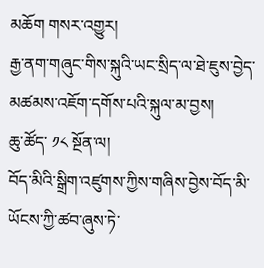མཆོག གསར་འགྱུར།
རྒྱ་ནག་གཞུང་གིས་སྐུའི་ཡང་སྲིད་ལ་ཐེ་ཇུས་བྱེད་མཚམས་འཇོག་དགོས་པའི་སྐུལ་མ་བྱས།
ཆུ་ཚོད་ ༡༨ སྔོན་ལ།
བོད་མིའི་སྒྲིག་འཛུགས་ཀྱིས་གཞིས་བྱེས་བོད་མི་ཡོངས་ཀྱི་ཚབ་ཞུས་ཏེ་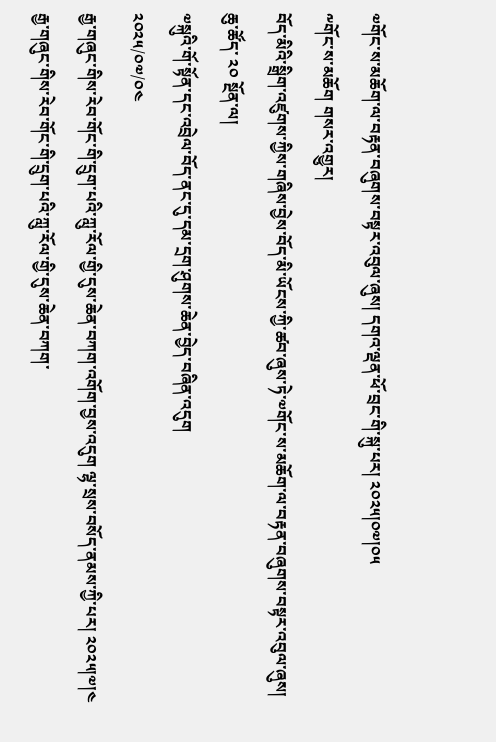༧གོང་ས་མཆོག་ལ་བརྟན་བཞུགས་བསྟར་འབུལ་ཞུས། དགའ་ལྡན་ཕོ་བྲང་གི་སྐུ་པར། ༢༠༢༥།༠༧།༠༥
༸གོང་ས་མཆོག གསར་འགྱུར།
བོད་མིའི་སྒྲིག་འཛུགས་ཀྱིས་གཞིས་བྱེས་བོད་མི་ཡོངས་ཀྱི་ཚབ་ཞུས་ཏེ་༧གོང་ས་མཆོག་ལ་བརྟན་བཞུགས་བསྟར་འབུལ་ཞུས།
ཆུ་ཚོད་ ༢༠ སྔོན་ལ།
༧སྐུའི་གོ་སྟོན་དང་འབྲེལ་བོད་ནང་དུ་དམ་དྲག་ཤུགས་ཆེན་བྱེད་བཞིན་འདུག
༢༠༢༥/༠༧/༠༤
རྒྱ་གཞུང་གིས་རེབ་གོང་གི་དྲུག་པའི་ཀླུ་རོལ་གྱི་དུས་ཆེན་བཀག་འགོག་བྱས་འདུག ལྷ་སྲས་བསོད་ནམས་ཀྱི་པར། ༢༠༢༥།༧།༤
རྒྱ་གཞུང་གིས་རེབ་གོང་གི་དྲུག་པའི་ཀླུ་རོལ་གྱི་དུས་ཆེན་བཀག་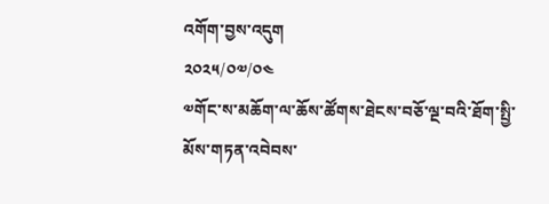འགོག་བྱས་འདུག
༢༠༢༥/༠༧/༠༤
༧གོང་ས་མཆོག་ལ་ཆོས་ཚོགས་ཐེངས་བཅོ་ལྔ་བའི་ཐོག་སྤྱི་མོས་གཏན་འབེབས་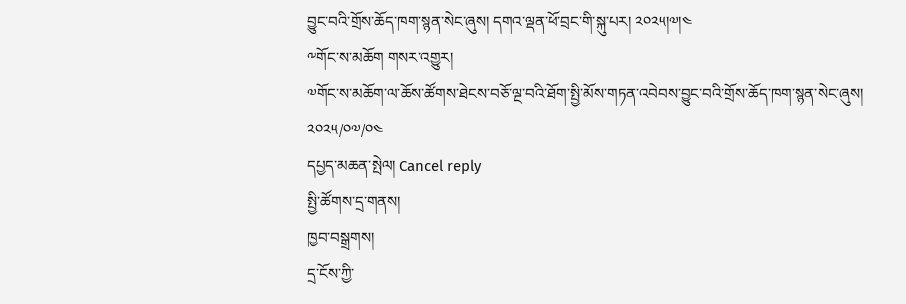བྱུང་བའི་གྲོས་ཆོད་ཁག་སྙན་སེང་ཞུས། དགའ་ལྡན་ཕོ་བྲང་གི་སྐུ་པར། ༢༠༢༥།༧།༤
༸གོང་ས་མཆོག གསར་འགྱུར།
༧གོང་ས་མཆོག་ལ་ཆོས་ཚོགས་ཐེངས་བཅོ་ལྔ་བའི་ཐོག་སྤྱི་མོས་གཏན་འབེབས་བྱུང་བའི་གྲོས་ཆོད་ཁག་སྙན་སེང་ཞུས།
༢༠༢༥/༠༧/༠༤
དཔྱད་མཆན་སྤེལ། Cancel reply
སྤྱི་ཚོགས་དྲ་གནས།
ཁྱབ་བསྒྲགས།
དྲ་ངོས་ཀྱི་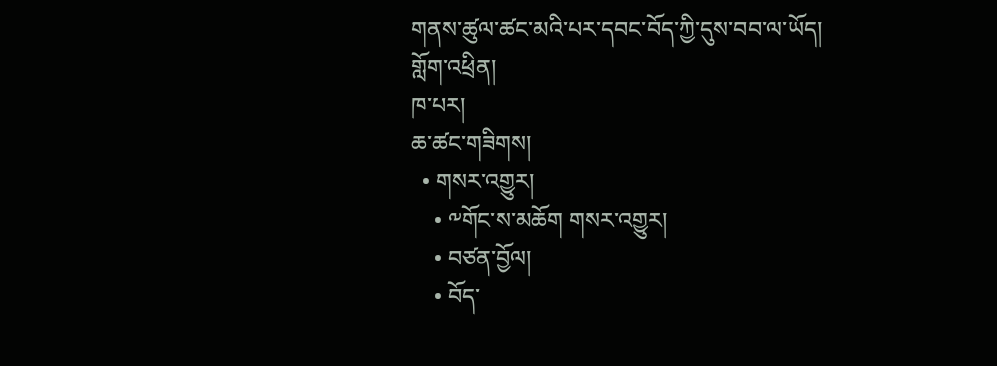གནས་ཚུལ་ཚང་མའི་པར་དབང་བོད་ཀྱི་དུས་བབ་ལ་ཡོད།
གློག་འཕྲིན།
ཁ་པར།
ཆ་ཚང་གཟིགས།
  • གསར་འགྱུར།
    • ༸གོང་ས་མཆོག གསར་འགྱུར།
    • བཙན་བྱོལ།
    • བོད་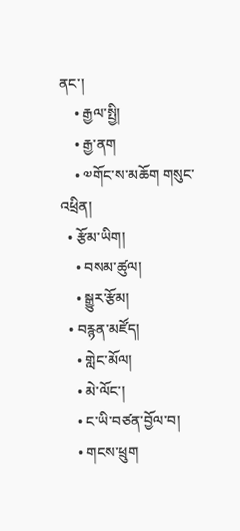ནང་།
    • རྒྱལ་སྤྱི།
    • རྒྱ་ནག
    • ༧གོང་ས་མཆོག གསུང་འཕྲིན།
  • རྩོམ་ཡིག།
    • བསམ་ཚུལ།
    • སྒྱུར་རྩོམ།
  • བརྙན་མཛོད།
    • གླེང་མོལ།
    • མེ་ལོང་།
    • ང་ཡི་བཙན་བྱོལ་བ།
    • གངས་ཕྲུག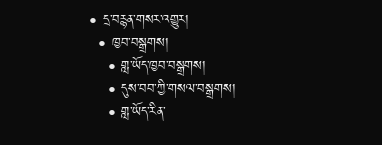• དྲ་བརྙན་གསར་འགྱུར།
  • ཁྱབ་བསྒྲགས།
    • གླ་ཡོད་ཁྱབ་བསྒྲགས།
    • དུས་བབ་ཀྱི་གསལ་བསྒྲགས།
    • གླ་ཡོད་རིན་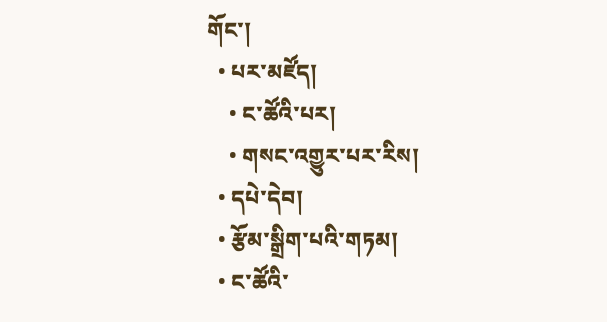གོང་།
  • པར་མཛོད།
    • ང་ཚོའི་པར།
    • གསང་འགྱུར་པར་རིས།
  • དཔེ་དེབ།
  • རྩོམ་སྒྲིག་པའི་གཏམ།
  • ང་ཚོའི་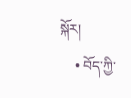སྐོར།
    • བོད་ཀྱི་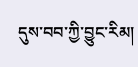དུས་བབ་ཀྱི་བྱུང་རིམ།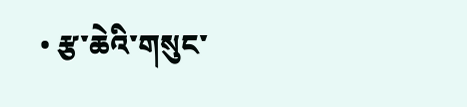• རྩ་ཆེའི་གསུང་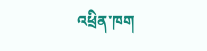འཕྲིན་ཁག